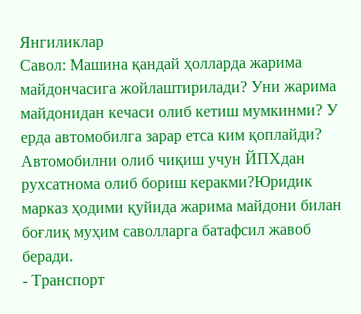Янгиликлар
Савол: Машина қандай ҳолларда жарима майдончасига жойлаштирилади? Уни жарима майдонидан кечаси олиб кетиш мумкинми? У ерда автомобилга зарар етса ким қоплайди? Автомобилни олиб чиқиш учун ЙПХдан рухсатнома олиб бориш керакми?Юридик марказ ҳодими қуйида жарима майдони билан боғлиқ муҳим саволларга батафсил жавоб беради.
- Транспорт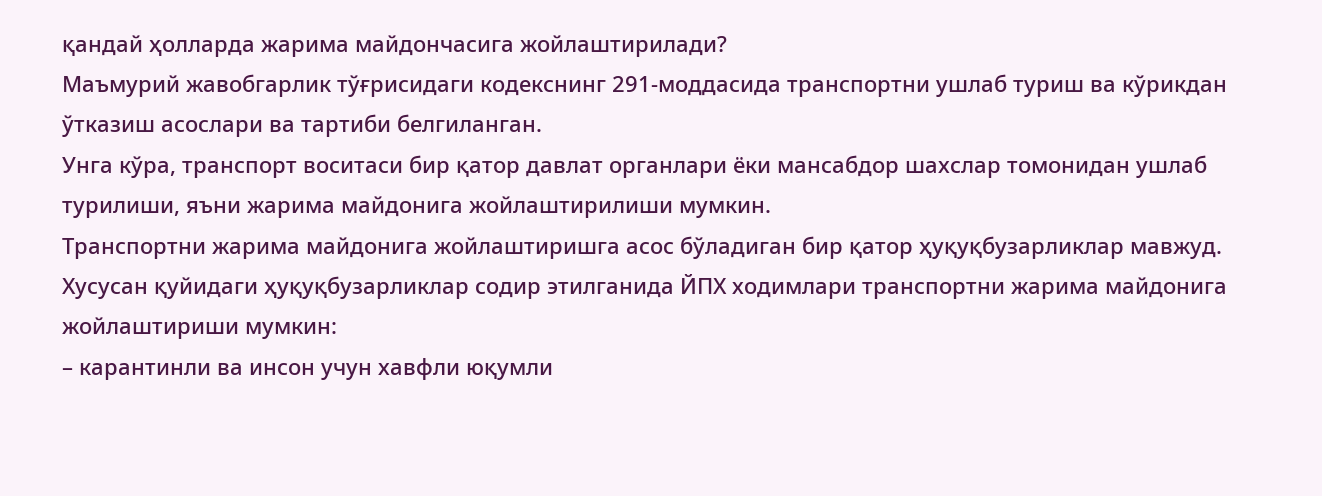қандай ҳолларда жарима майдончасига жойлаштирилади?
Маъмурий жавобгарлик тўғрисидаги кодекснинг 291-моддасида транспортни ушлаб туриш ва кўрикдан ўтказиш асослари ва тартиби белгиланган.
Унга кўра, транспорт воситаси бир қатор давлат органлари ёки мансабдор шахслар томонидан ушлаб турилиши, яъни жарима майдонига жойлаштирилиши мумкин.
Транспортни жарима майдонига жойлаштиришга асос бўладиган бир қатор ҳуқуқбузарликлар мавжуд.
Хусусан қуйидаги ҳуқуқбузарликлар содир этилганида ЙПХ ходимлари транспортни жарима майдонига жойлаштириши мумкин:
– карантинли ва инсон учун хавфли юқумли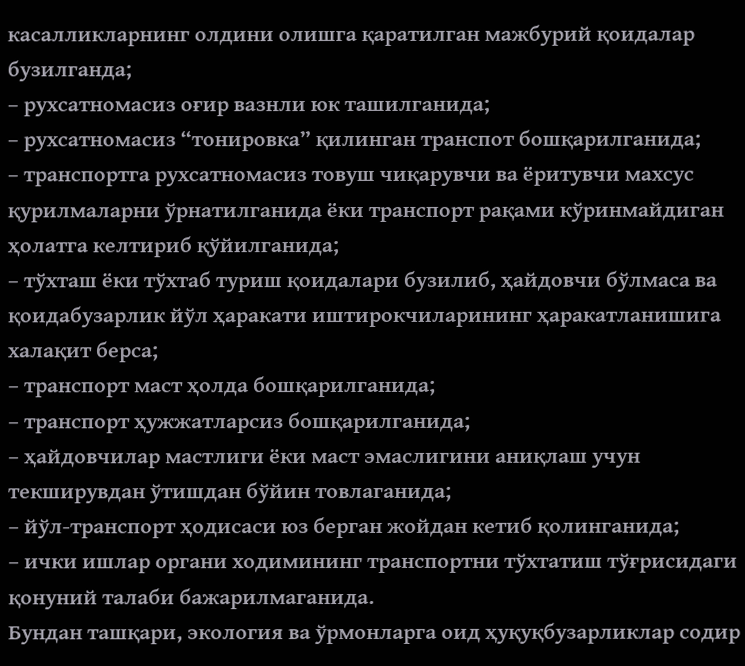касалликларнинг олдини олишга қаратилган мажбурий қоидалар бузилганда;
– рухсатномасиз оғир вазнли юк ташилганида;
– рухсатномасиз “тонировка” қилинган транспот бошқарилганида;
– транспортга рухсатномасиз товуш чиқарувчи ва ёритувчи махсус қурилмаларни ўрнатилганида ёки транспорт рақами кўринмайдиган ҳолатга келтириб қўйилганида;
– тўхташ ёки тўхтаб туриш қоидалари бузилиб, ҳайдовчи бўлмаса ва қоидабузарлик йўл ҳаракати иштирокчиларининг ҳаракатланишига халақит берса;
– транспорт маст ҳолда бошқарилганида;
– транспорт ҳужжатларсиз бошқарилганида;
– ҳайдовчилар мастлиги ёки маст эмаслигини аниқлаш учун текширувдан ўтишдан бўйин товлаганида;
– йўл-транспорт ҳодисаси юз берган жойдан кетиб қолинганида;
– ички ишлар органи ходимининг транспортни тўхтатиш тўғрисидаги қонуний талаби бажарилмаганида.
Бундан ташқари, экология ва ўрмонларга оид ҳуқуқбузарликлар содир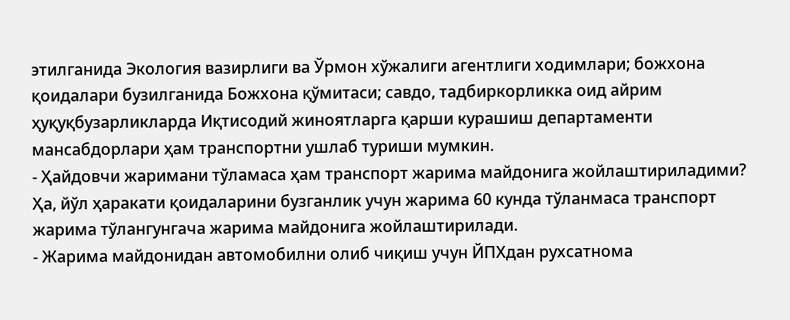этилганида Экология вазирлиги ва Ўрмон хўжалиги агентлиги ходимлари; божхона қоидалари бузилганида Божхона қўмитаси; савдо, тадбиркорликка оид айрим ҳуқуқбузарликларда Иқтисодий жиноятларга қарши курашиш департаменти мансабдорлари ҳам транспортни ушлаб туриши мумкин.
- Ҳайдовчи жаримани тўламаса ҳам транспорт жарима майдонига жойлаштириладими?
Ҳа, йўл ҳаракати қоидаларини бузганлик учун жарима 60 кунда тўланмаса транспорт жарима тўлангунгача жарима майдонига жойлаштирилади.
- Жарима майдонидан автомобилни олиб чиқиш учун ЙПХдан рухсатнома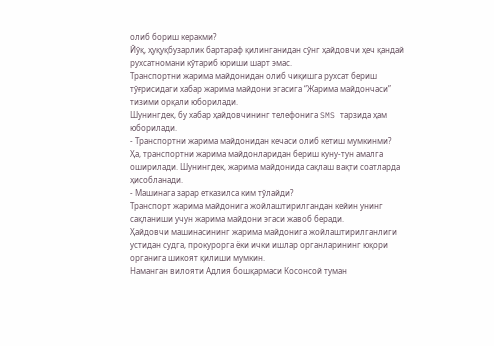олиб бориш керакми?
Йўқ, ҳуқуқбузарлик бартараф қилинганидан сўнг ҳайдовчи ҳеч қандай рухсатномани кўтариб юриши шарт эмас.
Транспортни жарима майдонидан олиб чиқишга рухсат бериш тўғрисидаги хабар жарима майдони эгасига “Жарима майдончаси” тизими орқали юборилади.
Шунингдек, бу хабар ҳайдовчининг телефонига SMS тарзида ҳам юборилади.
- Транспортни жарима майдонидан кечаси олиб кетиш мумкинми?
Ҳа, транспортни жарима майдонларидан бериш куну-тун амалга оширилади. Шунингдек, жарима майдонида сақлаш вақти соатларда ҳисобланади.
- Машинага зарар етказилса ким тўлайди?
Транспорт жарима майдонига жойлаштирилгандан кейин унинг сақланиши учун жарима майдони эгаси жавоб беради.
Ҳайдовчи машинасининг жарима майдонига жойлаштирилганлиги устидан судга, прокурорга ёки ички ишлар органларининг юқори органига шикоят қилиши мумкин.
Наманган вилояти Адлия бошқармаси Косонсой туман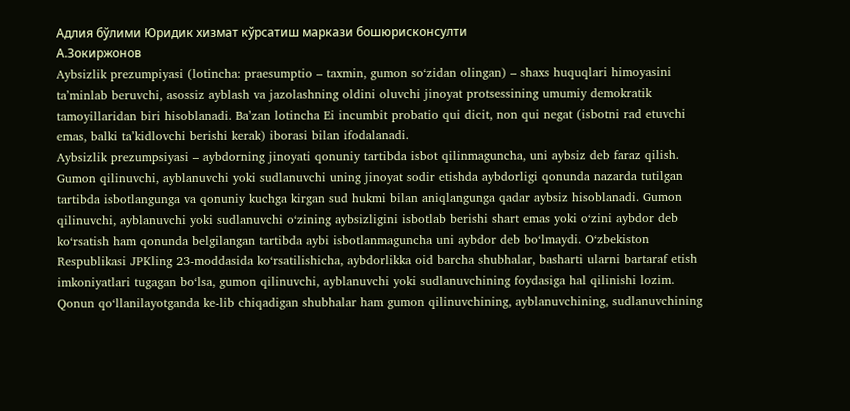Адлия бўлими Юридик хизмат кўрсатиш маркази бошюрисконсулти
А.Зокиржонов
Aybsizlik prezumpiyasi (lotincha: praesumptio – taxmin, gumon soʻzidan olingan) – shaxs huquqlari himoyasini taʼminlab beruvchi, asossiz ayblash va jazolashning oldini oluvchi jinoyat protsessining umumiy demokratik tamoyillaridan biri hisoblanadi. Baʼzan lotincha Ei incumbit probatio qui dicit, non qui negat (isbotni rad etuvchi emas, balki taʼkidlovchi berishi kerak) iborasi bilan ifodalanadi.
Aybsizlik prezumpsiyasi – aybdorning jinoyati qonuniy tartibda isbot qilinmaguncha, uni aybsiz deb faraz qilish. Gumon qilinuvchi, ayblanuvchi yoki sudlanuvchi uning jinoyat sodir etishda aybdorligi qonunda nazarda tutilgan tartibda isbotlangunga va qonuniy kuchga kirgan sud hukmi bilan aniqlangunga qadar aybsiz hisoblanadi. Gumon qilinuvchi, ayblanuvchi yoki sudlanuvchi oʻzining aybsizligini isbotlab berishi shart emas yoki oʻzini aybdor deb koʻrsatish ham qonunda belgilangan tartibda aybi isbotlanmaguncha uni aybdor deb boʻlmaydi. Oʻzbekiston Respublikasi JPKling 23-moddasida koʻrsatilishicha, aybdorlikka oid barcha shubhalar, basharti ularni bartaraf etish imkoniyatlari tugagan boʻlsa, gumon qilinuvchi, ayblanuvchi yoki sudlanuvchining foydasiga hal qilinishi lozim. Qonun qoʻllanilayotganda ke-lib chiqadigan shubhalar ham gumon qilinuvchining, ayblanuvchining, sudlanuvchining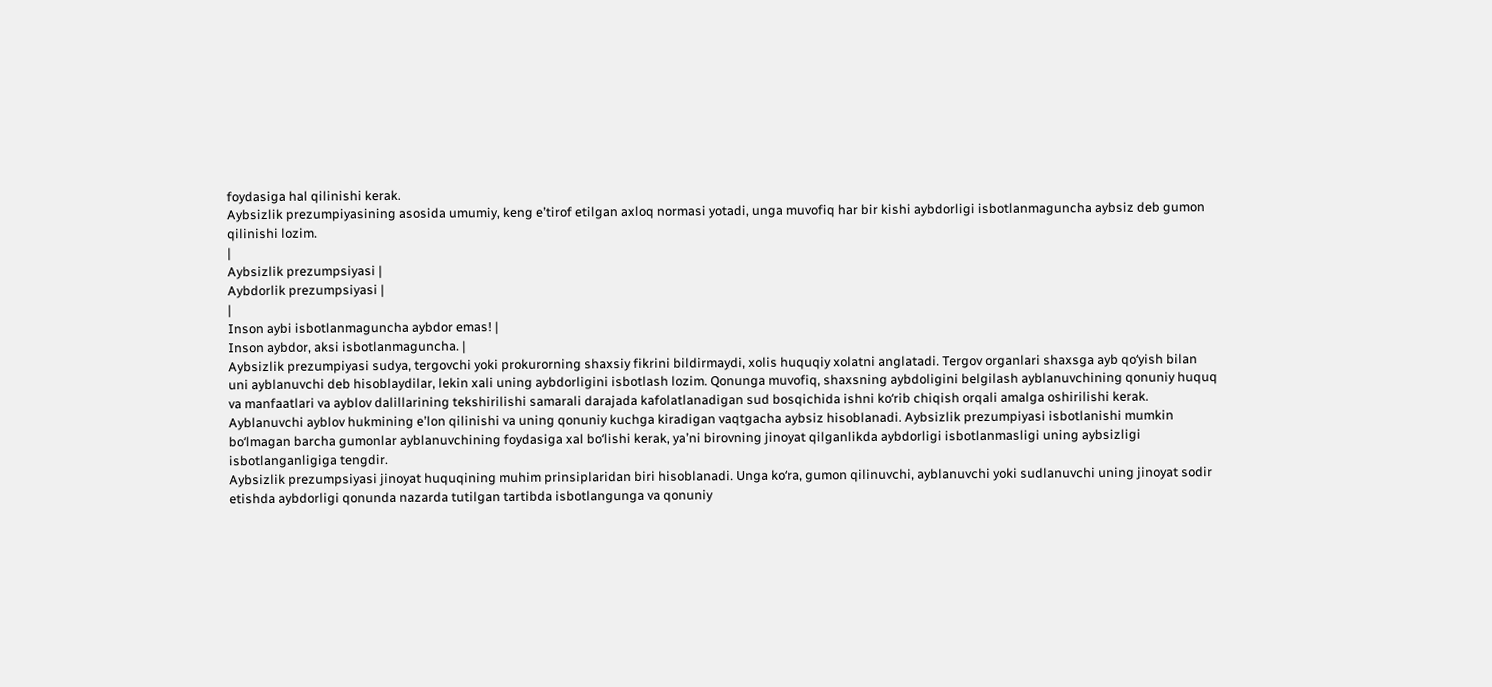foydasiga hal qilinishi kerak.
Aybsizlik prezumpiyasining asosida umumiy, keng eʼtirof etilgan axloq normasi yotadi, unga muvofiq har bir kishi aybdorligi isbotlanmaguncha aybsiz deb gumon qilinishi lozim.
|
Aybsizlik prezumpsiyasi |
Aybdorlik prezumpsiyasi |
|
Inson aybi isbotlanmaguncha aybdor emas! |
Inson aybdor, aksi isbotlanmaguncha. |
Aybsizlik prezumpiyasi sudya, tergovchi yoki prokurorning shaxsiy fikrini bildirmaydi, xolis huquqiy xolatni anglatadi. Tergov organlari shaxsga ayb qoʻyish bilan uni ayblanuvchi deb hisoblaydilar, lekin xali uning aybdorligini isbotlash lozim. Qonunga muvofiq, shaxsning aybdoligini belgilash ayblanuvchining qonuniy huquq va manfaatlari va ayblov dalillarining tekshirilishi samarali darajada kafolatlanadigan sud bosqichida ishni koʻrib chiqish orqali amalga oshirilishi kerak. Ayblanuvchi ayblov hukmining eʼlon qilinishi va uning qonuniy kuchga kiradigan vaqtgacha aybsiz hisoblanadi. Aybsizlik prezumpiyasi isbotlanishi mumkin boʻlmagan barcha gumonlar ayblanuvchining foydasiga xal boʻlishi kerak, yaʼni birovning jinoyat qilganlikda aybdorligi isbotlanmasligi uning aybsizligi isbotlanganligiga tengdir.
Aybsizlik prezumpsiyasi jinoyat huquqining muhim prinsiplaridan biri hisoblanadi. Unga koʻra, gumon qilinuvchi, ayblanuvchi yoki sudlanuvchi uning jinoyat sodir etishda aybdorligi qonunda nazarda tutilgan tartibda isbotlangunga va qonuniy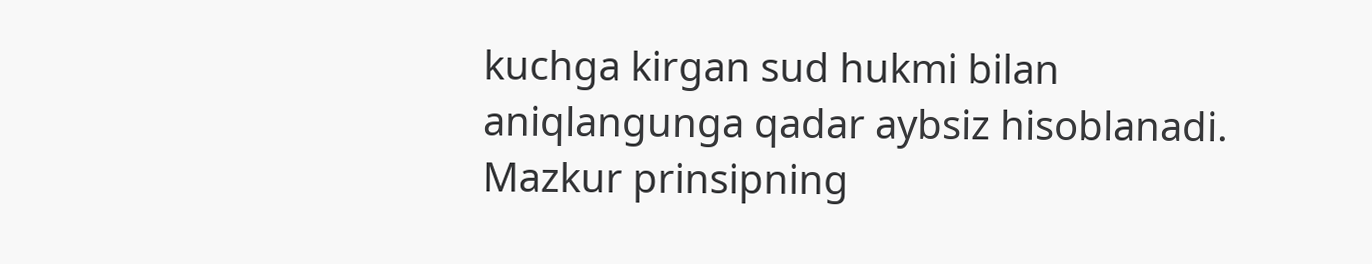kuchga kirgan sud hukmi bilan aniqlangunga qadar aybsiz hisoblanadi. Mazkur prinsipning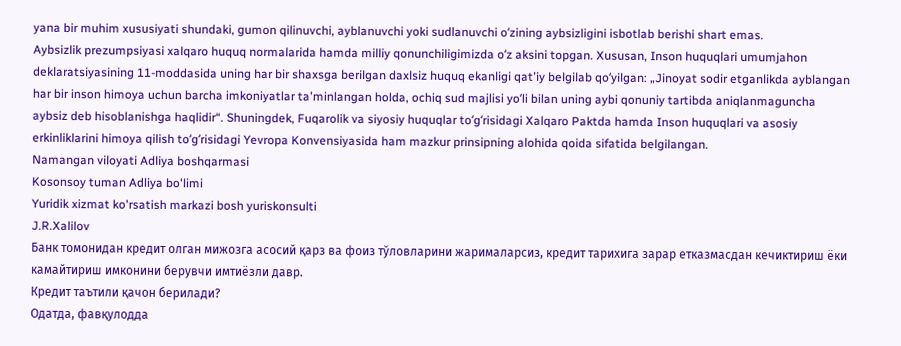yana bir muhim xususiyati shundaki, gumon qilinuvchi, ayblanuvchi yoki sudlanuvchi oʻzining aybsizligini isbotlab berishi shart emas.
Aybsizlik prezumpsiyasi xalqaro huquq normalarida hamda milliy qonunchiligimizda oʻz aksini topgan. Xususan, Inson huquqlari umumjahon deklaratsiyasining 11-moddasida uning har bir shaxsga berilgan daxlsiz huquq ekanligi qatʼiy belgilab qoʻyilgan: „Jinoyat sodir etganlikda ayblangan har bir inson himoya uchun barcha imkoniyatlar taʼminlangan holda, ochiq sud majlisi yoʻli bilan uning aybi qonuniy tartibda aniqlanmaguncha aybsiz deb hisoblanishga haqlidir“. Shuningdek, Fuqarolik va siyosiy huquqlar toʻgʻrisidagi Xalqaro Paktda hamda Inson huquqlari va asosiy erkinliklarini himoya qilish toʻgʻrisidagi Yevropa Konvensiyasida ham mazkur prinsipning alohida qoida sifatida belgilangan.
Namangan viloyati Adliya boshqarmasi
Kosonsoy tuman Adliya bo'limi
Yuridik xizmat ko'rsatish markazi bosh yuriskonsulti
J.R.Xalilov
Банк томонидан кредит олган мижозга асосий қарз ва фоиз тўловларини жарималарсиз, кредит тарихига зарар етказмасдан кечиктириш ёки камайтириш имконини берувчи имтиёзли давр.
Кредит таътили қачон берилади?
Одатда, фавқулодда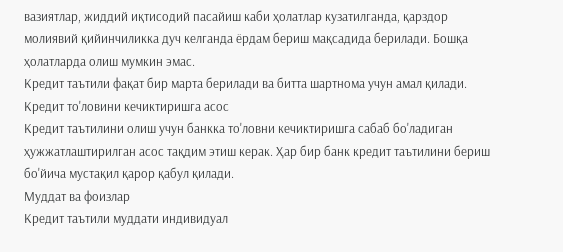вазиятлар, жиддий иқтисодий пасайиш каби ҳолатлар кузатилганда, қарздор молиявий қийинчиликка дуч келганда ёрдам бериш мақсадида берилади. Бошқа ҳолатларда олиш мумкин эмас.
Кредит таътили фақат бир марта берилади ва битта шартнома учун амал қилади.
Кредит то'ловини кечиктиришга асос
Кредит таътилини олиш учун банкка то'ловни кечиктиришга сабаб бо'ладиган ҳужжатлаштирилган асос тақдим этиш керак. Ҳар бир банк кредит таътилини бериш бо'йича мустақил қарор қабул қилади.
Муддат ва фоизлар
Кредит таътили муддати индивидуал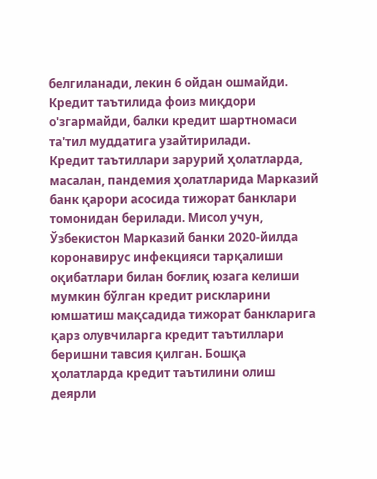белгиланади, лекин 6 ойдан ошмайди. Кредит таътилида фоиз миқдори о'згармайди, балки кредит шартномаси та'тил муддатига узайтирилади.
Кредит таътиллари зарурий ҳолатларда, масалан, пандемия ҳолатларида Марказий банк қарори асосида тижорат банклари томонидан берилади. Мисол учун, Ўзбекистон Марказий банки 2020-йилда коронавирус инфекцияси тарқалиши оқибатлари билан боғлиқ юзага келиши мумкин бўлган кредит рискларини юмшатиш мақсадида тижорат банкларига қарз олувчиларга кредит таътиллари беришни тавсия қилган. Бошқа ҳолатларда кредит таътилини олиш деярли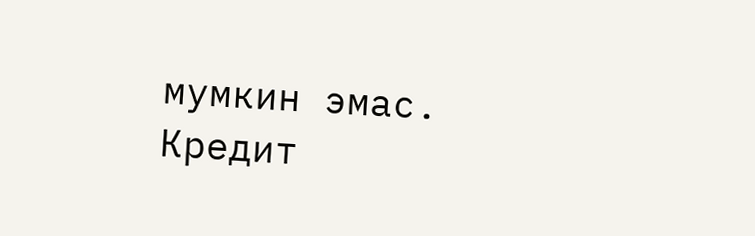мумкин эмас.
Кредит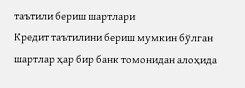таътили бериш шартлари
Кредит таътилини бериш мумкин бўлган шартлар ҳар бир банк томонидан алоҳида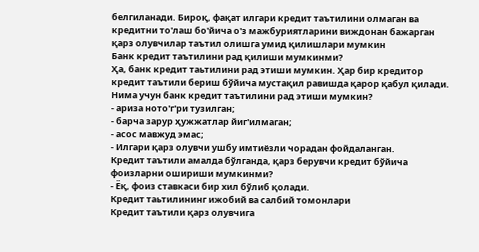белгиланади. Бироқ, фақат илгари кредит таътилини олмаган ва кредитни то'лаш бо'йича о'з мажбуриятларини виждонан бажарган қарз олувчилар таътил олишга умид қилишлари мумкин
Банк кредит таътилини рад қилиши мумкинми?
Ҳа, банк кредит таьтилини рад этиши мумкин. Ҳар бир кредитор кредит таътили бериш бўйича мустақил равишда қарор қабул қилади.
Нима учун банк кредит таътилини рад этиши мумкин?
- ариза ното'г'ри тузилган;
- барча зарур ҳужжатлар йиг'илмаган;
- асос мавжуд эмас;
- Илгари қарз олувчи ушбу имтиёзли чорадан фойдаланган.
Кредит таътили амалда бўлганда, қарз берувчи кредит бўйича фоизларни ошириши мумкинми?
- Ёқ, фоиз ставкаси бир хил бўлиб қолади.
Кредит таьтилининг ижобий ва салбий томонлари
Кредит таътили қарз олувчига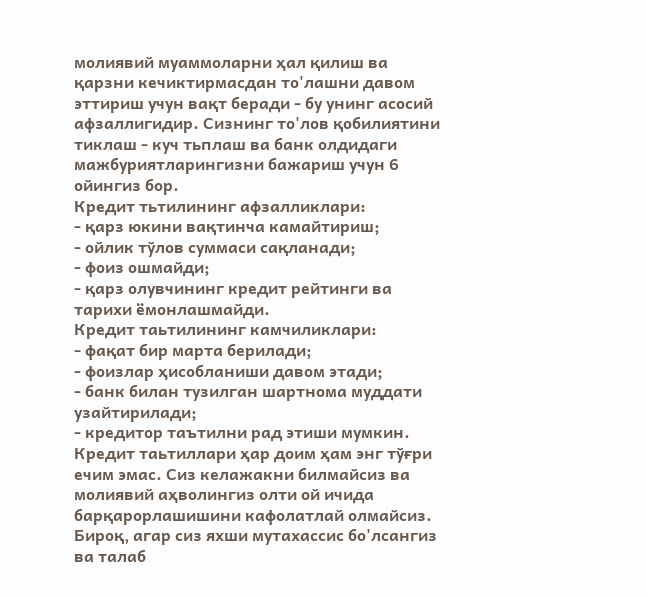молиявий муаммоларни ҳал қилиш ва қарзни кечиктирмасдан то'лашни давом эттириш учун вақт беради - бу унинг асосий афзаллигидир. Сизнинг то'лов қобилиятини тиклаш - куч тьплаш ва банк олдидаги мажбуриятларингизни бажариш учун 6 ойингиз бор.
Кредит тьтилининг афзалликлари:
- қарз юкини вақтинча камайтириш;
- ойлик тўлов суммаси сақланади;
- фоиз ошмайди;
- қарз олувчининг кредит рейтинги ва тарихи ёмонлашмайди.
Кредит таьтилининг камчиликлари:
- фақат бир марта берилади;
- фоизлар ҳисобланиши давом этади;
- банк билан тузилган шартнома муддати узайтирилади;
- кредитор таътилни рад этиши мумкин.
Кредит таьтиллари ҳар доим ҳам энг тўғри ечим эмас. Сиз келажакни билмайсиз ва молиявий аҳволингиз олти ой ичида барқарорлашишини кафолатлай олмайсиз. Бироқ, агар сиз яхши мутахассис бо'лсангиз ва талаб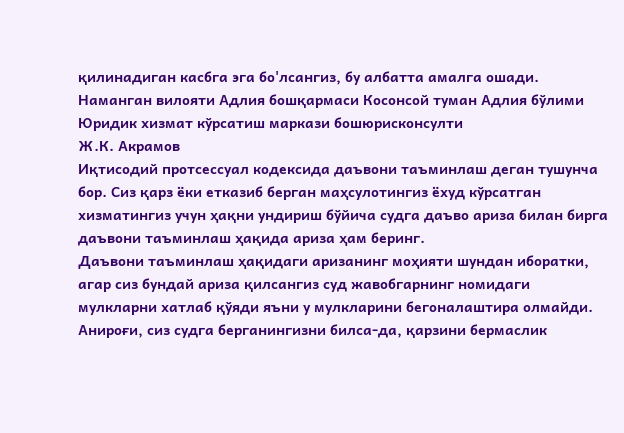қилинадиган касбга эга бо'лсангиз, бу албатта амалга ошади.
Наманган вилояти Адлия бошқармаси Косонсой туман Адлия бўлими Юридик хизмат кўрсатиш маркази бошюрисконсулти
Ж.К. Акрамов
Иқтисодий протсессуал кодексида даъвони таъминлаш деган тушунча бор. Сиз қарз ёки етказиб берган маҳсулотингиз ёхуд кўрсатган хизматингиз учун ҳақни ундириш бўйича судга даъво ариза билан бирга даъвони таъминлаш ҳақида ариза ҳам беринг.
Даъвони таъминлаш ҳақидаги аризанинг моҳияти шундан иборатки, агар сиз бундай ариза қилсангиз суд жавобгарнинг номидаги мулкларни хатлаб қўяди яъни у мулкларини бегоналаштира олмайди. Анироғи, сиз судга берганингизни билса-да, қарзини бермаслик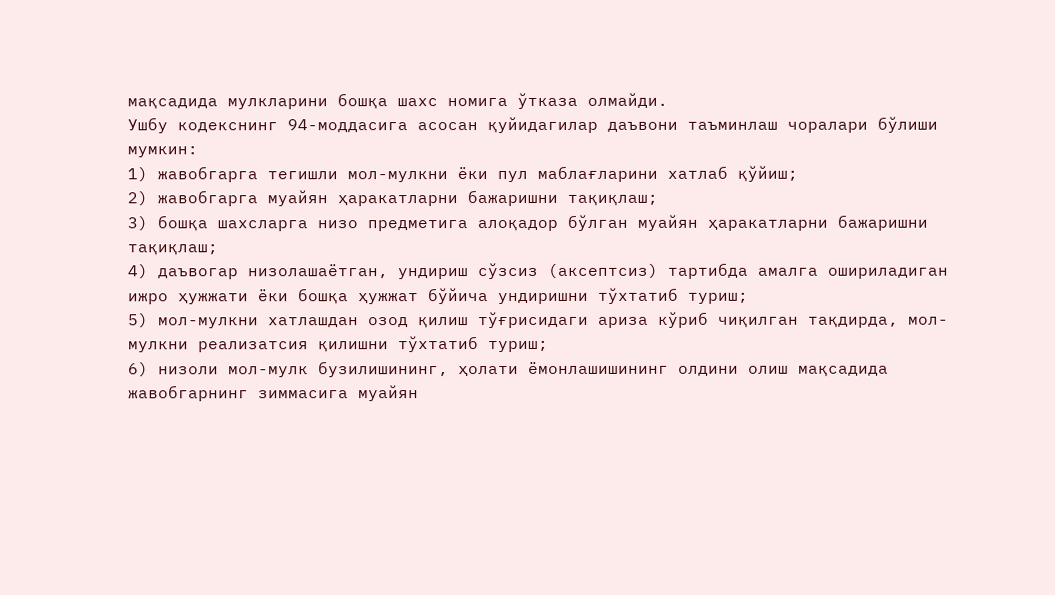мақсадида мулкларини бошқа шахс номига ўтказа олмайди.
Ушбу кодекснинг 94-моддасига асосан қуйидагилар даъвони таъминлаш чоралари бўлиши мумкин:
1) жавобгарга тегишли мол-мулкни ёки пул маблағларини хатлаб қўйиш;
2) жавобгарга муайян ҳаракатларни бажаришни тақиқлаш;
3) бошқа шахсларга низо предметига алоқадор бўлган муайян ҳаракатларни бажаришни тақиқлаш;
4) даъвогар низолашаётган, ундириш сўзсиз (аксептсиз) тартибда амалга ошириладиган ижро ҳужжати ёки бошқа ҳужжат бўйича ундиришни тўхтатиб туриш;
5) мол-мулкни хатлашдан озод қилиш тўғрисидаги ариза кўриб чиқилган тақдирда, мол-мулкни реализатсия қилишни тўхтатиб туриш;
6) низоли мол-мулк бузилишининг, ҳолати ёмонлашишининг олдини олиш мақсадида жавобгарнинг зиммасига муайян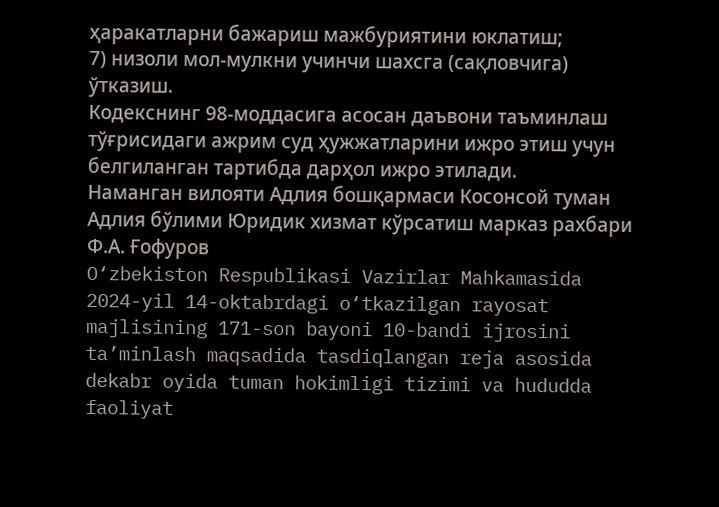ҳаракатларни бажариш мажбуриятини юклатиш;
7) низоли мол-мулкни учинчи шахсга (сақловчига) ўтказиш.
Кодекснинг 98-моддасига асосан даъвони таъминлаш тўғрисидаги ажрим суд ҳужжатларини ижро этиш учун белгиланган тартибда дарҳол ижро этилади.
Наманган вилояти Адлия бошқармаси Косонсой туман Адлия бўлими Юридик хизмат кўрсатиш марказ рахбари
Ф.А. Ғофуров
O‘zbekiston Respublikasi Vazirlar Mahkamasida 2024-yil 14-oktabrdagi o‘tkazilgan rayosat majlisining 171-son bayoni 10-bandi ijrosini ta’minlash maqsadida tasdiqlangan reja asosida dekabr oyida tuman hokimligi tizimi va hududda faoliyat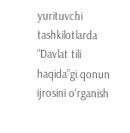yurituvchi tashkilotlarda “Davlat tili haqida”gi qonun ijrosini o‘rganish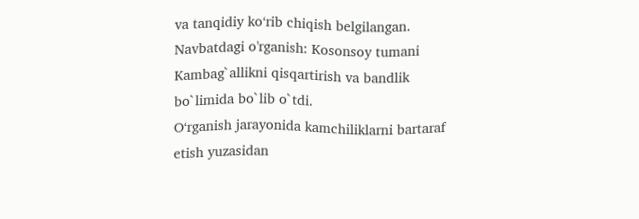va tanqidiy ko‘rib chiqish belgilangan.
Navbatdagi o'rganish: Kosonsoy tumani Kambag`allikni qisqartirish va bandlik bo`limida bo`lib o`tdi.
O‘rganish jarayonida kamchiliklarni bartaraf etish yuzasidan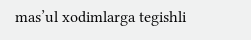mas’ul xodimlarga tegishli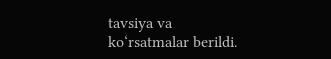tavsiya va ko‘rsatmalar berildi.